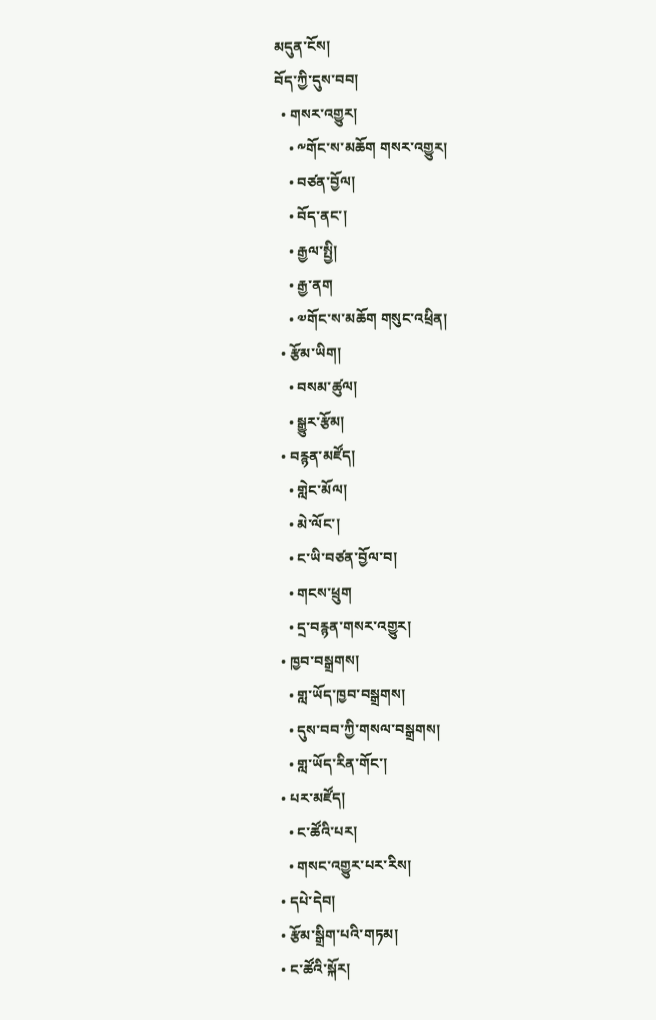མདུན་ངོས།
བོད་ཀྱི་དུས་བབ།
  • གསར་འགྱུར།
    • ༸གོང་ས་མཆོག གསར་འགྱུར།
    • བཙན་བྱོལ།
    • བོད་ནང་།
    • རྒྱལ་སྤྱི།
    • རྒྱ་ནག
    • ༧གོང་ས་མཆོག གསུང་འཕྲིན།
  • རྩོམ་ཡིག།
    • བསམ་ཚུལ།
    • སྒྱུར་རྩོམ།
  • བརྙན་མཛོད།
    • གླེང་མོལ།
    • མེ་ལོང་།
    • ང་ཡི་བཙན་བྱོལ་བ།
    • གངས་ཕྲུག
    • དྲ་བརྙན་གསར་འགྱུར།
  • ཁྱབ་བསྒྲགས།
    • གླ་ཡོད་ཁྱབ་བསྒྲགས།
    • དུས་བབ་ཀྱི་གསལ་བསྒྲགས།
    • གླ་ཡོད་རིན་གོང་།
  • པར་མཛོད།
    • ང་ཚོའི་པར།
    • གསང་འགྱུར་པར་རིས།
  • དཔེ་དེབ།
  • རྩོམ་སྒྲིག་པའི་གཏམ།
  • ང་ཚོའི་སྐོར།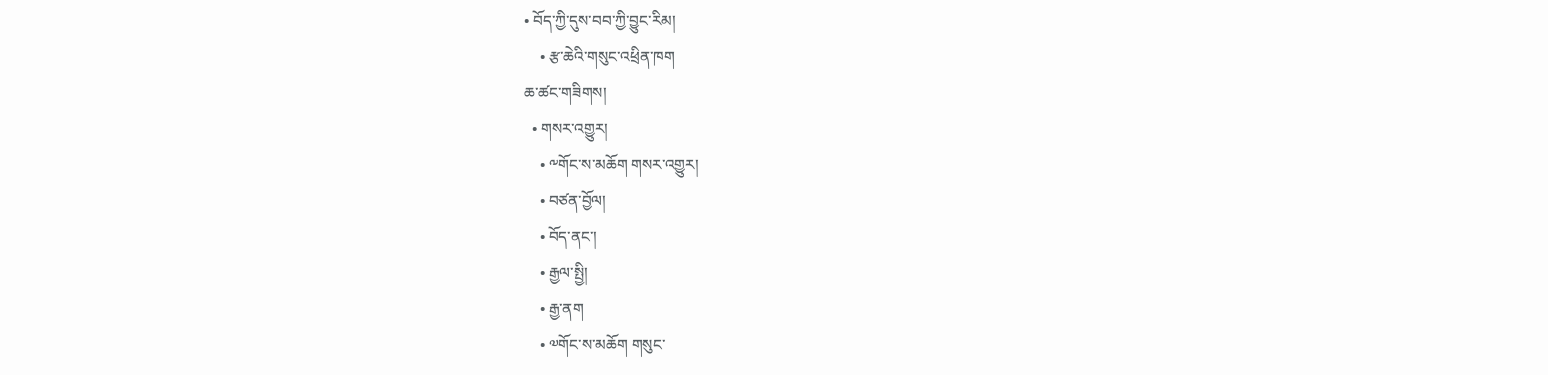• བོད་ཀྱི་དུས་བབ་ཀྱི་བྱུང་རིམ།
    • རྩ་ཆེའི་གསུང་འཕྲིན་ཁག
ཆ་ཚང་གཟིགས།
  • གསར་འགྱུར།
    • ༸གོང་ས་མཆོག གསར་འགྱུར།
    • བཙན་བྱོལ།
    • བོད་ནང་།
    • རྒྱལ་སྤྱི།
    • རྒྱ་ནག
    • ༧གོང་ས་མཆོག གསུང་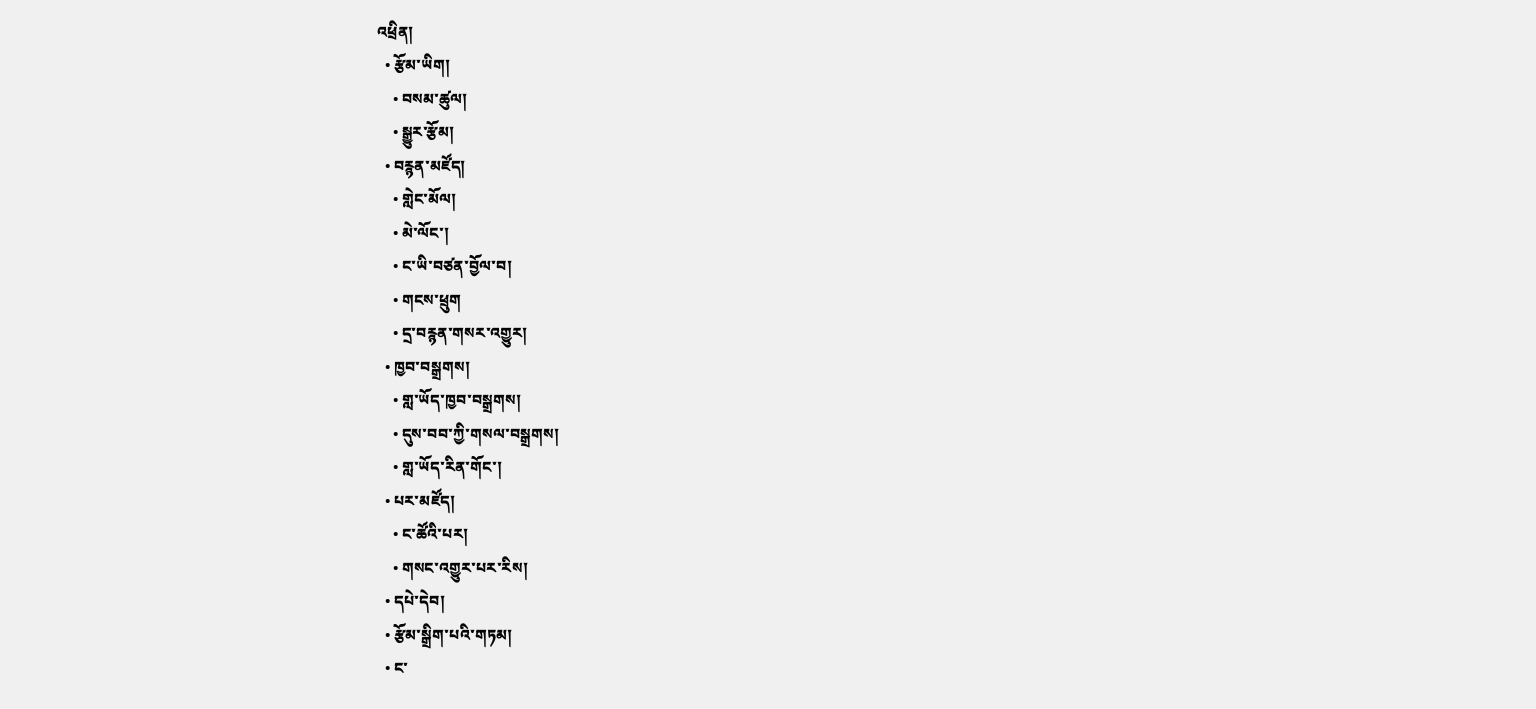འཕྲིན།
  • རྩོམ་ཡིག།
    • བསམ་ཚུལ།
    • སྒྱུར་རྩོམ།
  • བརྙན་མཛོད།
    • གླེང་མོལ།
    • མེ་ལོང་།
    • ང་ཡི་བཙན་བྱོལ་བ།
    • གངས་ཕྲུག
    • དྲ་བརྙན་གསར་འགྱུར།
  • ཁྱབ་བསྒྲགས།
    • གླ་ཡོད་ཁྱབ་བསྒྲགས།
    • དུས་བབ་ཀྱི་གསལ་བསྒྲགས།
    • གླ་ཡོད་རིན་གོང་།
  • པར་མཛོད།
    • ང་ཚོའི་པར།
    • གསང་འགྱུར་པར་རིས།
  • དཔེ་དེབ།
  • རྩོམ་སྒྲིག་པའི་གཏམ།
  • ང་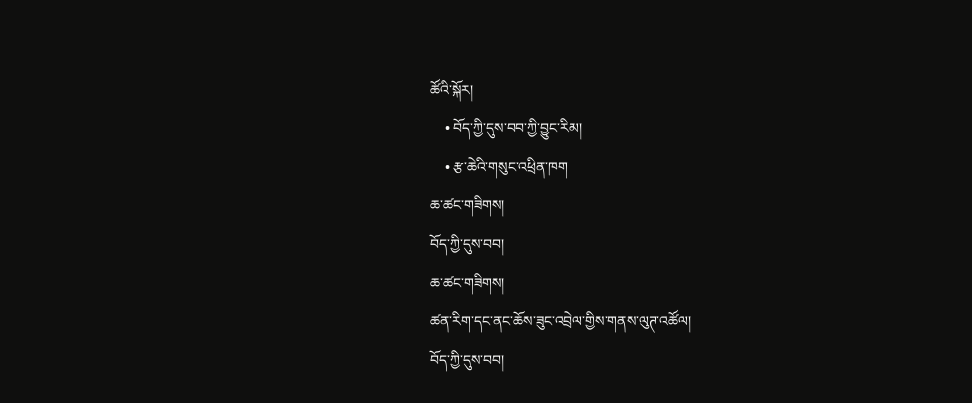ཚོའི་སྐོར།
    • བོད་ཀྱི་དུས་བབ་ཀྱི་བྱུང་རིམ།
    • རྩ་ཆེའི་གསུང་འཕྲིན་ཁག
ཆ་ཚང་གཟིགས།
བོད་ཀྱི་དུས་བབ།
ཆ་ཚང་གཟིགས།
ཚན་རིག་དང་ནང་ཆོས་ཟུང་འབྲེལ་གྱིས་གནས་ལུཊ་འཚོལ།
བོད་ཀྱི་དུས་བབ།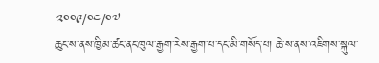༢༠༠༩/༠༤/༠༧
ཆུང་ས་ནས་ཁྱིམ་ཚང་ནང་ཁུལ་རྒྱག་རེས་རྒྱག་པ་དང་མི་གསོད་པ། ཆེ་ས་ནས་འཇིགས་སྐུལ་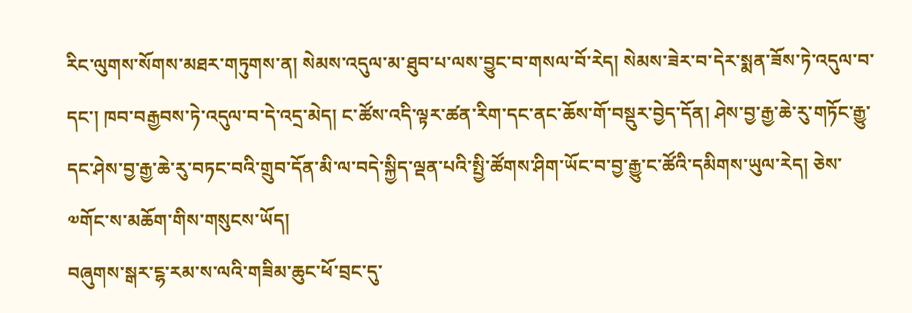རིང་ལུགས་སོགས་མཐར་གཏུགས་ན། སེམས་འདུལ་མ་ཐུབ་པ་ལས་བྱུང་བ་གསལ་བོ་རེད། སེམས་ཟེར་བ་དེར་སྨན་ཟོས་ཏེ་འདུལ་བ་དང་། ཁབ་བརྒྱབས་ཏེ་འདུལ་བ་དེ་འདྲ་མེད། ང་ཚོས་འདི་ལྟར་ཚན་རིག་དང་ནང་ཆོས་གོ་བསྡུར་བྱེད་དོན། ཤེས་བྱ་རྒྱ་ཆེ་རུ་གཏོང་རྒྱུ་དང་ཤེས་བྱ་རྒྱ་ཆེ་རུ་བཏང་བའི་གྲུབ་དོན་མི་ལ་བདེ་སྐྱིད་ལྡན་པའི་སྤྱི་ཚོགས་ཤིག་ཡོང་བ་བྱ་རྒྱུ་ང་ཚོའི་དམིགས་ཡུལ་རེད། ཅེས་༧གོང་ས་མཆོག་གིས་གསུངས་ཡོད།
བཞུགས་སྒར་ངྷ་རམ་ས་ལའི་གཟིམ་ཆུང་ཕོ་བྲང་དུ་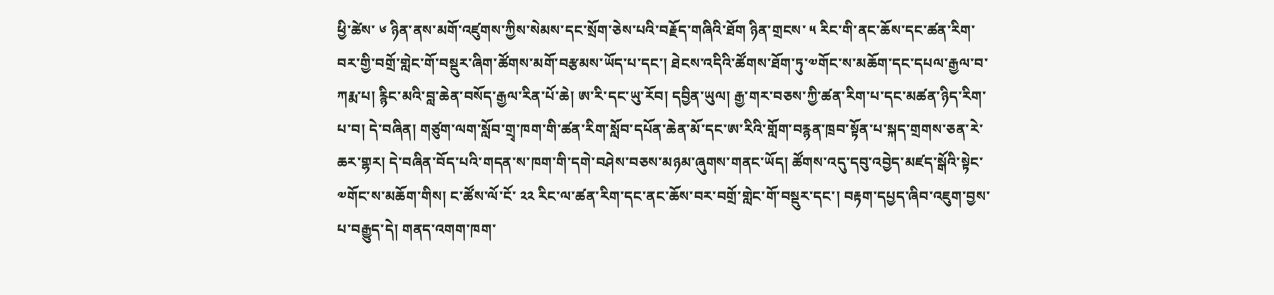ཕྱི་ཚེས་ ༦ ཉིན་ནས་མགོ་འཛུགས་ཀྱིས་སེམས་དང་སྲོག་ཅེས་པའི་བརྗོད་གཞིའི་ཐོག ཉིན་གྲངས་ ༥ རིང་གི་ནང་ཆོས་དང་ཚན་རིག་བར་གྱི་བགྲོ་གླེང་གོ་བསྡུར་ཞིག་ཚོགས་མགོ་བརྩམས་ཡོད་པ་དང་། ཐེངས་འདིའི་ཚོགས་ཐོག་ཏུ་༧གོང་ས་མཆོག་དང་དཔལ་རྒྱལ་བ་ཀརྨ་པ། རྙིང་མའི་བླ་ཆེན་བསོད་རྒྱལ་རིན་པོ་ཆེ། ཨ་རི་དང་ཡུ་རོབ། དབྱིན་ཡུལ། རྒྱ་གར་བཅས་ཀྱི་ཚན་རིག་པ་དང་མཚན་ཉིད་རིག་པ་བ། དེ་བཞིན། གཙུག་ལག་སློབ་གྲྭ་ཁག་གི་ཚན་རིག་སློབ་དཔོན་ཆེན་མོ་དང་ཨ་རིའི་གློག་བརྙན་ཁྲབ་སྟོན་པ་སྐད་གྲགས་ཅན་རེ་ཆར་གྷར། དེ་བཞིན་བོད་པའི་གདན་ས་ཁག་གི་དགེ་བཤེས་བཅས་མཉམ་ཞུགས་གནང་ཡོད། ཚོགས་འདུ་དབུ་འབྱེད་མཛད་སྒོའི་སྟེང་༧གོང་ས་མཆོག་གིས། ང་ཚོས་ལོ་ངོ་ ༢༢ རིང་ལ་ཚན་རིག་དང་ནང་ཆོས་བར་བགྲོ་གླེང་གོ་བསྡུར་དང་། བརྟག་དཔྱད་ཞིབ་འཇུག་བྱས་པ་བརྒྱུད་དེ། གནད་འགག་ཁག་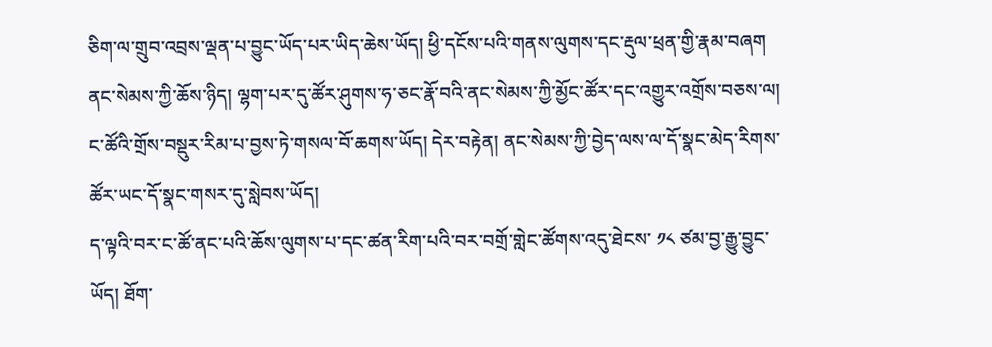ཅིག་ལ་གྲུབ་འབྲས་ལྡན་པ་བྱུང་ཡོད་པར་ཡིད་ཆེས་ཡོད། ཕྱི་དངོས་པའི་གནས་ལུགས་དང་རྡུལ་ཕྲན་གྱི་རྣམ་བཞག ནང་སེམས་ཀྱི་ཆོས་ཉིད། ལྷག་པར་དུ་ཚོར་ཤུགས་ཧ་ཅང་རྣོ་བའི་ནང་སེམས་ཀྱི་མྱོང་ཚོར་དང་འགྱུར་འགྲོས་བཅས་ལ། ང་ཚོའི་གྲོས་བསྡུར་རིམ་པ་བྱས་ཏེ་གསལ་བོ་ཆགས་ཡོད། དེར་བརྟེན། ནང་སེམས་ཀྱི་བྱེད་ལས་ལ་དོ་སྣང་མེད་རིགས་ཚོར་ཡང་དོ་སྣང་གསར་དུ་སླེབས་ཡོད།
ད་ལྟའི་བར་ང་ཚོ་ནང་པའི་ཆོས་ལུགས་པ་དང་ཚན་རིག་པའི་བར་བགྲོ་གླེང་ཚོགས་འདུ་ཐེངས་ ༡༨ ཙམ་བྱ་རྒྱུ་བྱུང་ཡོད། ཐོག་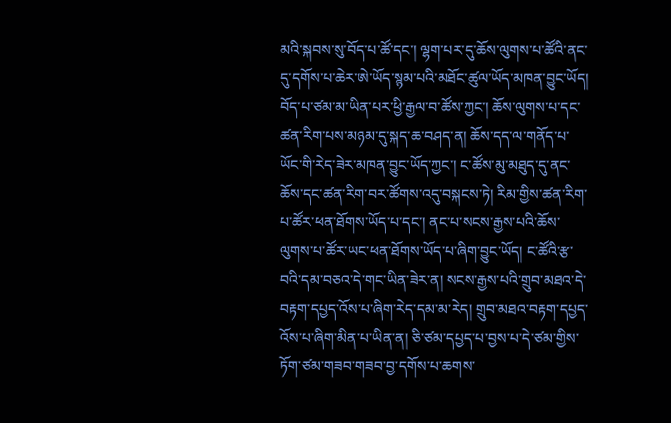མའི་སྐབས་སུ་བོད་པ་ཚོ་དང་། ལྷག་པར་དུ་ཆོས་ལུགས་པ་ཚོའི་ནང་དུ་དགོས་པ་ཆེར་ཨེ་ཡོད་སྙམ་པའི་མཐོང་ཚུལ་ཡོད་མཁན་བྱུང་ཡོད། བོད་པ་ཙམ་མ་ཡིན་པར་ཕྱི་རྒྱལ་བ་ཚོས་ཀྱང་། ཆོས་ལུགས་པ་དང་ཚན་རིག་པས་མཉམ་དུ་སྐད་ཆ་བཤད་ན། ཆོས་དད་ལ་གནོད་པ་ཡོང་གི་རེད་ཟེར་མཁན་བྱུང་ཡོད་ཀྱང་། ང་ཚོས་མུ་མཐུད་དུ་ནང་ཆོས་དང་ཚན་རིག་བར་ཚོགས་འདུ་བསྐངས་ཏེ། རིམ་གྱིས་ཚན་རིག་པ་ཚོར་ཕན་ཐོགས་ཡོད་པ་དང་། ནང་པ་སངས་རྒྱས་པའི་ཆོས་ལུགས་པ་ཚོར་ཡང་ཕན་ཐོགས་ཡོད་པ་ཞིག་བྱུང་ཡོད། ང་ཚོའི་རྩ་བའི་དམ་བཅའ་དེ་གང་ཡིན་ཟེར་ན། སངས་རྒྱས་པའི་གྲུབ་མཐའ་དེ་བརྟག་དཔྱད་འོས་པ་ཞིག་རེད་དམ་མ་རེད། གྲུབ་མཐའ་བརྟག་དཔྱད་འོས་པ་ཞིག་མིན་པ་ཡིན་ན། ཅི་ཙམ་དཔྱད་པ་བྱས་པ་དེ་ཙམ་གྱིས་ཏོག་ཙམ་གཟབ་གཟབ་བྱ་དགོས་པ་ཆགས་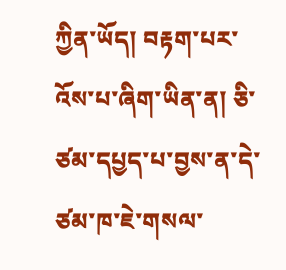ཀྱིན་ཡོད། བརྟག་པར་འོས་པ་ཞིག་ཡིན་ན། ཅི་ཙམ་དཔྱད་པ་བྱས་ན་དེ་ཙམ་ཁ་ཇེ་གསལ་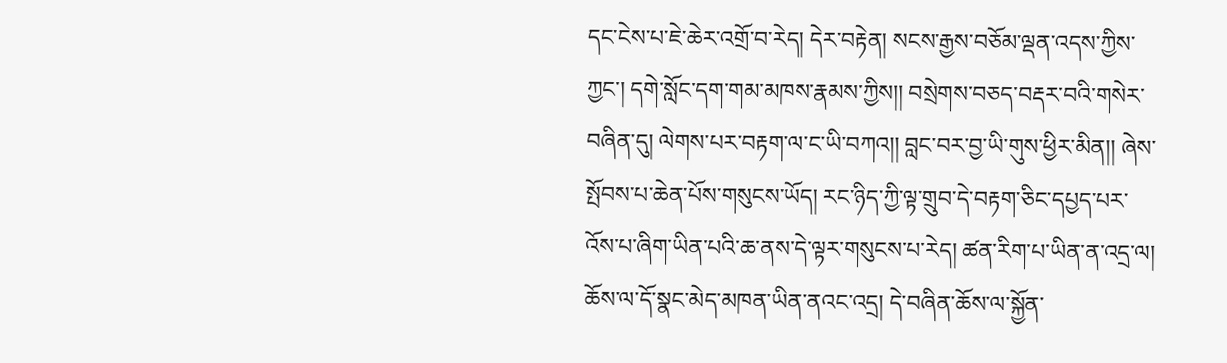དང་ངེས་པ་ཇེ་ཆེར་འགྲོ་བ་རེད། དེར་བརྟེན། སངས་རྒྱས་བཅོམ་ལྡན་འདས་ཀྱིས་ཀྱང་། དགེ་སློང་དག་གམ་མཁས་རྣམས་ཀྱིས།། བསྲེགས་བཅད་བརྡར་བའི་གསེར་བཞིན་དུ། ལེགས་པར་བརྟག་ལ་ང་ཡི་བཀའ།། བླང་བར་བྱ་ཡི་གུས་ཕྱིར་མིན།། ཞེས་སྤོབས་པ་ཆེན་པོས་གསུངས་ཡོད། རང་ཉིད་ཀྱི་ལྟ་གྲུབ་དེ་བརྟག་ཅིང་དཔྱད་པར་འོས་པ་ཞིག་ཡིན་པའི་ཆ་ནས་དེ་ལྟར་གསུངས་པ་རེད། ཚན་རིག་པ་ཡིན་ན་འདྲ་ལ། ཆོས་ལ་དོ་སྣང་མེད་མཁན་ཡིན་ནའང་འདྲ། དེ་བཞིན་ཆོས་ལ་སྐྱོན་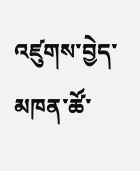འཛུགས་བྱེད་མཁན་ཚོ་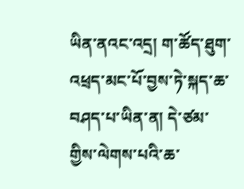ཡིན་ནའང་འདྲ། ག་ཚོད་ཐུག་འཕྲད་མང་པོ་བྱས་ཏེ་སྐད་ཆ་བཤད་པ་ཡིན་ན། དེ་ཙམ་གྱིས་ལེགས་པའི་ཆ་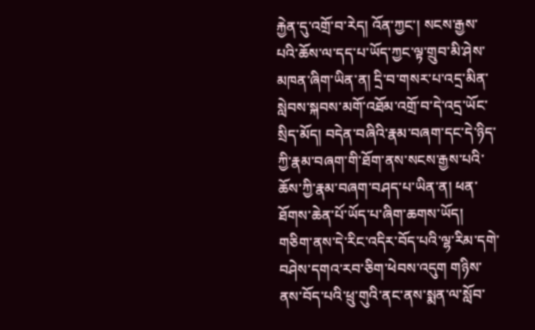རྐྱེན་དུ་འགྲོ་བ་རེད། འོན་ཀྱང་། སངས་རྒྱས་པའི་ཆོས་ལ་དད་པ་ཡོད་ཀྱང་ལྟ་གྲུབ་མི་ཤེས་མཁན་ཞིག་ཡིན་ན། དྲི་བ་གསར་པ་འདྲ་མིན་སླེབས་སྐབས་མགོ་འཐོམ་འགྲོ་བ་དེ་འདྲ་ཡོང་སྲིད་མོད། བདེན་བཞིའི་རྣམ་བཞག་དང་དེ་ཉིད་ཀྱི་རྣམ་བཞག་གི་ཐོག་ནས་སངས་རྒྱས་པའི་ཆོས་ཀྱི་རྣམ་བཞག་བཤད་པ་ཡིན་ན། ཕན་ཐོགས་ཆེན་པོ་ཡོད་པ་ཞིག་ཆགས་ཡོད།
གཅིག་ནས་དེ་རིང་འདིར་བོད་པའི་ལྷ་རིམ་དགེ་བཤེས་དགའ་རབ་ཅིག་ཕེབས་འདུག གཉིས་ནས་བོད་པའི་ཕྲུ་གུའི་ནང་ནས་སྨན་ལ་སློབ་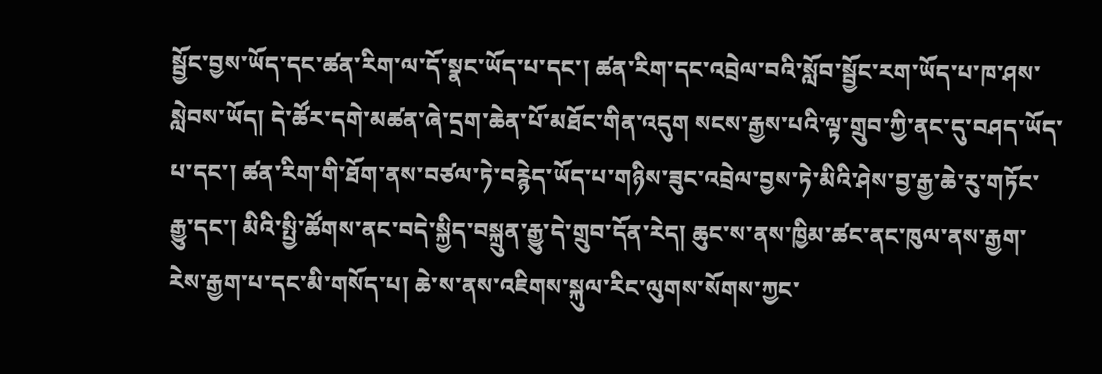སྦྱོང་བྱས་ཡོད་དང་ཚན་རིག་ལ་དོ་སྣང་ཡོད་པ་དང་། ཚན་རིག་དང་འབྲེལ་བའི་སློབ་སྦྱོང་རག་ཡོད་པ་ཁ་ཤས་སླེབས་ཡོད། དེ་ཚོར་དགེ་མཚན་ཞེ་དྲག་ཆེན་པོ་མཐོང་གིན་འདུག སངས་རྒྱས་པའི་ལྟ་གྲུབ་ཀྱི་ནང་དུ་བཤད་ཡོད་པ་དང་། ཚན་རིག་གི་ཐོག་ནས་བཙལ་ཏེ་བརྙེད་ཡོད་པ་གཉིས་ཟུང་འབྲེལ་བྱས་ཏེ་མིའི་ཤེས་བྱ་རྒྱ་ཆེ་རུ་གཏོང་རྒྱུ་དང་། མིའི་སྤྱི་ཚོགས་ནང་བདེ་སྐྱིད་བསྐྲུན་རྒྱུ་དེ་གྲུབ་དོན་རེད། ཆུང་ས་ནས་ཁྱིམ་ཚང་ནང་ཁུལ་ནས་རྒྱག་རེས་རྒྱག་པ་དང་མི་གསོད་པ། ཆེ་ས་ནས་འཇིགས་སྐུལ་རིང་ལུགས་སོགས་ཀྱང་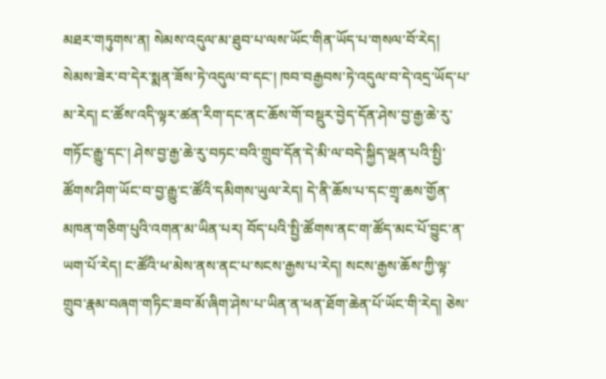མཐར་གཏུགས་ན། སེམས་འདུལ་མ་ཐུབ་པ་ལས་ཡོང་གིན་ཡོད་པ་གསལ་བོ་རེད། སེམས་ཟེར་བ་དེར་སྨན་ཟོས་ཏེ་འདུལ་བ་དང་། ཁབ་བརྒྱབས་ཏེ་འདུལ་བ་དེ་འདྲ་ཡོད་པ་མ་རེད། ང་ཚོས་འདི་ལྟར་ཚན་རིག་དང་ནང་ཆོས་གོ་བསྡུར་བྱེད་དོན་ཤེས་བྱ་རྒྱ་ཆེ་རུ་གཏོང་རྒྱུ་དང་། ཤེས་བྱ་རྒྱ་ཆེ་རུ་བཏང་བའི་གྲུབ་དོན་དེ་མི་ལ་བདེ་སྐྱིད་ལྡན་པའི་སྤྱི་ཚོགས་ཤིག་ཡོང་བ་བྱ་རྒྱུ་ང་ཚོའི་དམིགས་ཡུལ་རེད། དེ་ནི་ཆོས་པ་དང་གྲྭ་ཆས་གྱོན་མཁན་གཅིག་པུའི་འགན་མ་ཡིན་པར། བོད་པའི་སྤྱི་ཚོགས་ནང་ག་ཚོད་མང་པོ་བྱུང་ན་ཡག་པོ་རེད། ང་ཚོའི་ཕ་མེས་ནས་ནང་པ་སངས་རྒྱས་པ་རེད། སངས་རྒྱས་ཆོས་ཀྱི་ལྟ་གྲུབ་རྣམ་བཞག་གཏིང་ཟབ་མོ་ཞིག་ཤེས་པ་ཡིན་ན་ཕན་ཐོག་ཆེན་པོ་ཡོང་གི་རེད། ཅེས་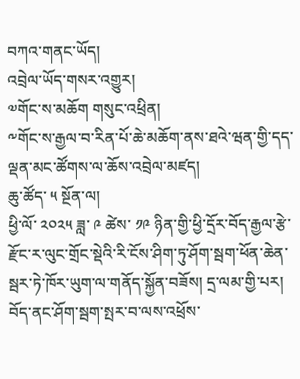བཀའ་གནང་ཡོད།
འབྲེལ་ཡོད་གསར་འགྱུར།
༧གོང་ས་མཆོག གསུང་འཕྲིན།
༸གོང་ས་རྒྱལ་བ་རིན་པོ་ཆེ་མཆོག་ནས་ཐའེ་ཝན་གྱི་དད་ལྡན་མང་ཚོགས་ལ་ཆོས་འབྲེལ་མཛད།
ཆུ་ཚོད་ ༥ སྔོན་ལ།
ཕྱི་ལོ་ ༢༠༢༥ ཟླ་ ༩ ཚེས་ ༡༩ ཉིན་གྱི་ཕྱི་དྲོར་བོད་རྒྱལ་རྩེ་རྫོང་ར་ལུང་གྲོང་སྡེའི་རི་ངོས་ཤིག་ཏུ་ཤོག་སྦག་ཕོན་ཆེན་སྦར་ཏེ་ཁོར་ཡུག་ལ་གནོད་སྐྱོན་བཟོས། དྲ་ལམ་གྱི་པར།
བོད་ནང་ཤོག་སྦག་སྤར་བ་ལས་འཕྲོས་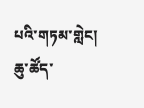པའི་གཏམ་གླེང།
ཆུ་ཚོད་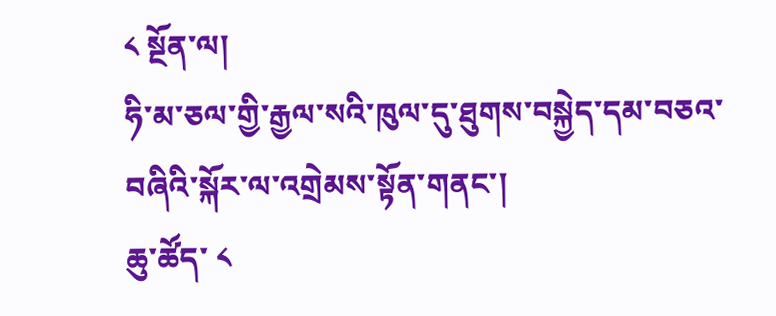༨ སྔོན་ལ།
ཧི་མ་ཅལ་གྱི་རྒྱལ་སའི་ཁུལ་དུ་ཐུགས་བསྐྱེད་དམ་བཅའ་བཞིའི་སྐོར་ལ་འགྲེམས་སྟོན་གནང་།
ཆུ་ཚོད་ ༨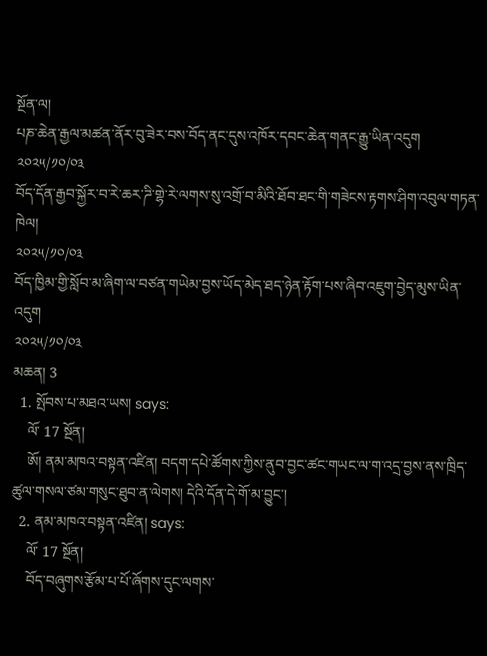སྔོན་ལ།
པཎ་ཆེན་རྒྱལ་མཚན་ནོར་བུ་ཟེར་བས་བོད་ནང་དུས་འཁོར་དབང་ཆེན་གནང་རྒྱུ་ཡིན་འདུག
༢༠༢༥/༡༠/༠༣
བོད་དོན་རྒྱབ་སྐྱོར་བ་རེ་ཆར་ཌི་གྷེ་རེ་ལགས་སུ་འགྲོ་བ་མིའི་ཐོབ་ཐང་གི་གཟེངས་རྟགས་ཤིག་འབུལ་གཏན་ཁེལ།
༢༠༢༥/༡༠/༠༣
བོད་ཁྱིམ་གྱི་སློབ་མ་ཞིག་ལ་བཙན་གཡེམ་བྱས་ཡོད་མེད་ཐད་ཉེན་རྟོག་པས་ཞིབ་འཇུག་བྱེད་མུས་ཡིན་འདུག
༢༠༢༥/༡༠/༠༣
མཆན། 3
  1. སྤོབས་པ་མཐའ་ཡས། says:
    ལོ་ 17 སྔོན།
    ཨོ། ནམ་མཁའ་བསྟན་འཛིན། བདག་དཔེ་ཚོགས་ཀྱིས་ནུབ་བྱང་ཚང་གཡང་ལ་ག་འདྲ་བྱས་ནས་ཁྲིད་ཚུལ་གསལ་ཙམ་གསུང་ཐུབ་ན་ལེགས། དེའི་དོན་དེ་གོ་མ་བྱུང་།
  2. ནམ་མཁའ་བསྟན་འཛིན། says:
    ལོ་ 17 སྔོན།
    བོད་བཞུགས་རྩོམ་པ་པོ་ཞོགས་དུང་ལགས་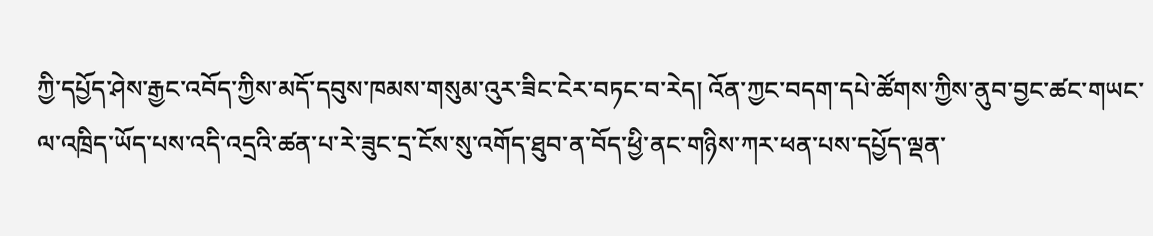ཀྱི་དཔྱོད་ཤེས་རྒྱང་འབོད་ཀྱིས་མདོ་དབུས་ཁམས་གསུམ་འུར་ཟིང་ངེར་བཏང་བ་རེད། འོན་ཀྱང་བདག་དཔེ་ཚོགས་ཀྱིས་ནུབ་བྱང་ཚང་གཡང་ལ་འཁྲིད་ཡོད་པས་འདི་འདྲའི་ཚན་པ་རེ་ཟུང་དྲ་ངོས་སུ་འགོད་ཐུབ་ན་བོད་ཕྱི་ནང་གཉིས་ཀར་ཕན་པས་དཔྱོད་ལྡན་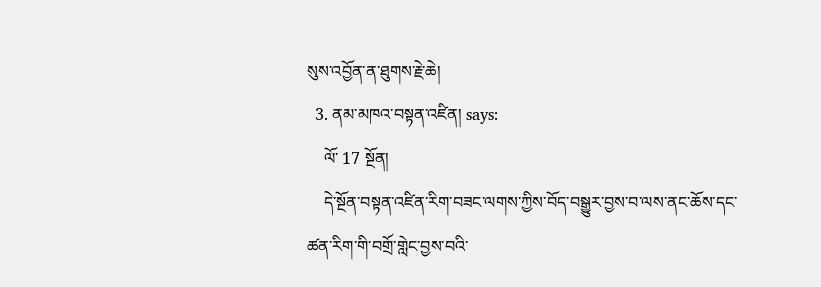སུས་འབྱོན་ན་ཐུགས་རྗེ་ཆེ།
  3. ནམ་མཁའ་བསྟན་འཛིན། says:
    ལོ་ 17 སྔོན།
    དེ་སྔོན་བསྟན་འཛིན་རིག་བཟང་ལགས་ཀྱིས་བོད་བསྒྱུར་བྱས་བ་ལས་ནང་ཆོས་དང་ཚན་རིག་གི་བགྲོ་གླེང་བྱས་བའི་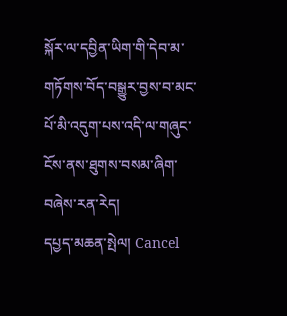སྐོར་ལ་དབྱིན་ཡིག་གི་དེབ་མ་གཏོགས་བོད་བསྒྱུར་བྱས་བ་མང་པོ་མི་འདུག་པས་འདི་ལ་གཞུང་ངོས་ནས་ཐུགས་བསམ་ཞིག་བཞེས་རན་རེད།
དཔྱད་མཆན་སྤེལ། Cancel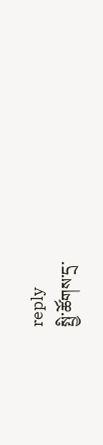reply
སྤྱི་ཚོགས་དྲ་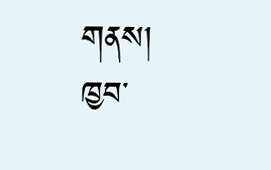གནས།
ཁྱབ་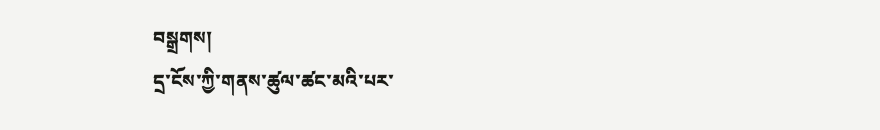བསྒྲགས།
དྲ་ངོས་ཀྱི་གནས་ཚུལ་ཚང་མའི་པར་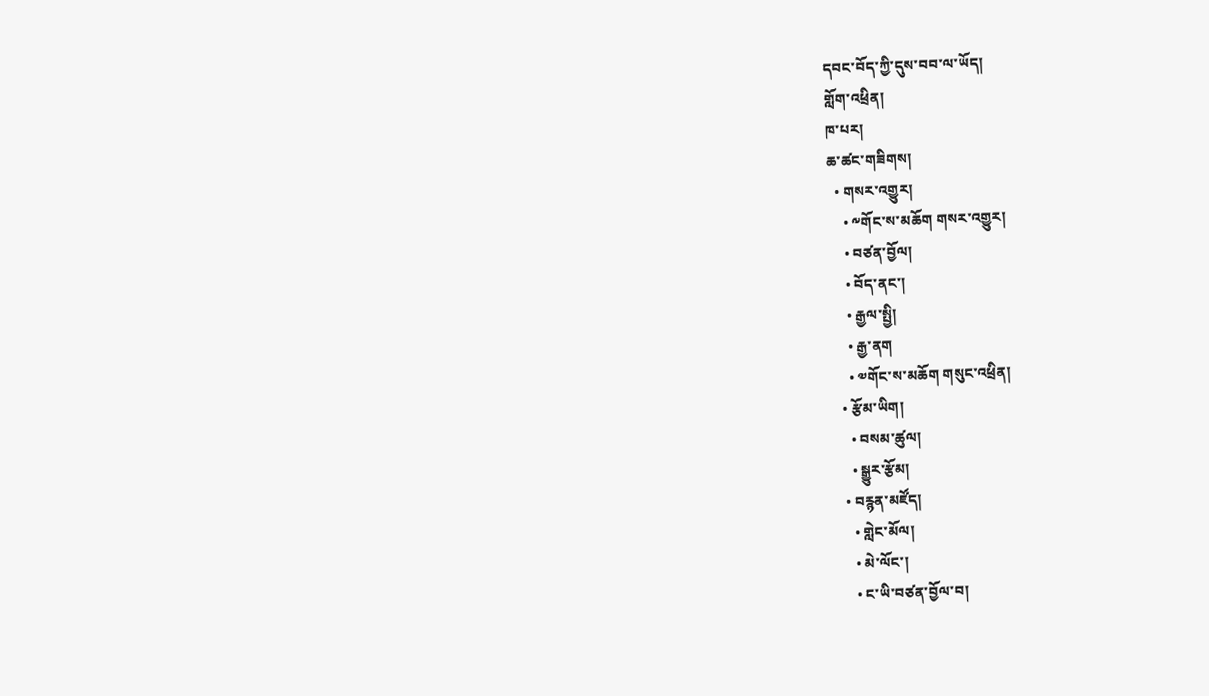དབང་བོད་ཀྱི་དུས་བབ་ལ་ཡོད།
གློག་འཕྲིན།
ཁ་པར།
ཆ་ཚང་གཟིགས།
  • གསར་འགྱུར།
    • ༸གོང་ས་མཆོག གསར་འགྱུར།
    • བཙན་བྱོལ།
    • བོད་ནང་།
    • རྒྱལ་སྤྱི།
    • རྒྱ་ནག
    • ༧གོང་ས་མཆོག གསུང་འཕྲིན།
  • རྩོམ་ཡིག།
    • བསམ་ཚུལ།
    • སྒྱུར་རྩོམ།
  • བརྙན་མཛོད།
    • གླེང་མོལ།
    • མེ་ལོང་།
    • ང་ཡི་བཙན་བྱོལ་བ།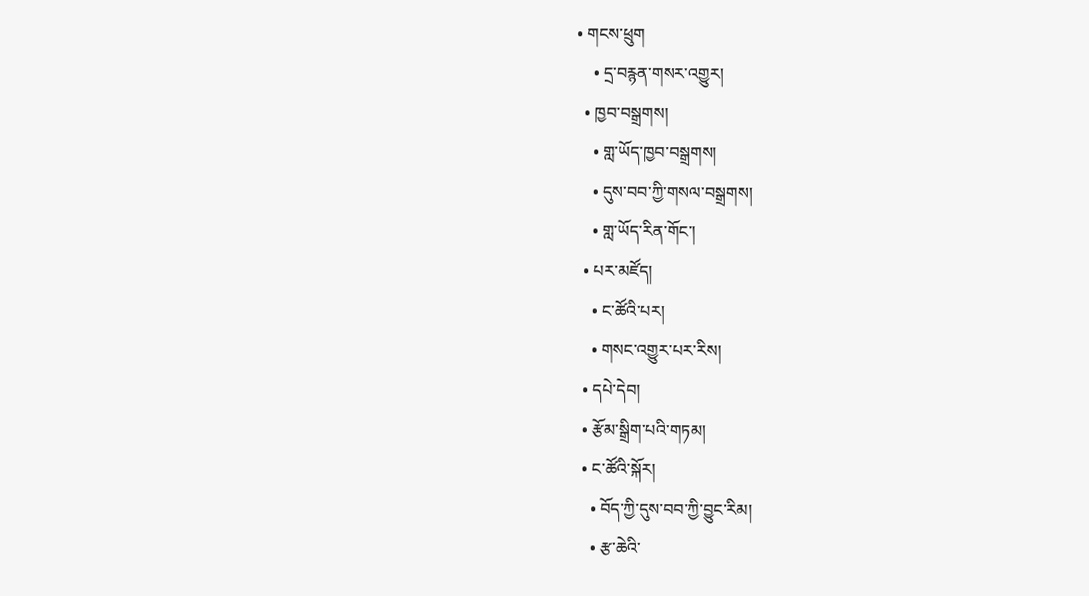• གངས་ཕྲུག
    • དྲ་བརྙན་གསར་འགྱུར།
  • ཁྱབ་བསྒྲགས།
    • གླ་ཡོད་ཁྱབ་བསྒྲགས།
    • དུས་བབ་ཀྱི་གསལ་བསྒྲགས།
    • གླ་ཡོད་རིན་གོང་།
  • པར་མཛོད།
    • ང་ཚོའི་པར།
    • གསང་འགྱུར་པར་རིས།
  • དཔེ་དེབ།
  • རྩོམ་སྒྲིག་པའི་གཏམ།
  • ང་ཚོའི་སྐོར།
    • བོད་ཀྱི་དུས་བབ་ཀྱི་བྱུང་རིམ།
    • རྩ་ཆེའི་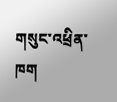གསུང་འཕྲིན་ཁག